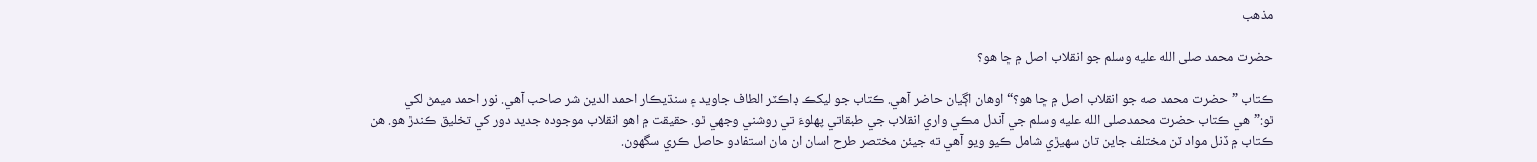مذهب

حضرت محمد صلى الله عليه وسلم جو انقلاب اصل ۾ ڇا هو؟

ڪتاب ”حضرت محمد صه جو انقلاب اصل ۾ ڇا هو؟“ اوهان اڳيان حاضر آهي. ڪتاب جو ليکڪ ڊاڪٽر الطاف جاويد ۽ سنڌيڪار احمد الدين شر صاحب آهي. نور احمد ميمڻ لکي ٿو:”هي ڪتاب حضرت محمدصلى الله عليه وسلم جي آندل مڪي واري انقلاب جي طبقاتي پهلوءَ تي روشني وجهي ٿو. حقيقت ۾ اهو انقلاب موجوده جديد دور کي تخليق ڪندڙ هو. هن ڪتاب ۾ ڏنل مواد ٽن مختلف جاين تان سهيڙي شامل ڪيو ويو آهي ته جيئن مختصر طرح اسان ان مان استفادو حاصل ڪري سگهون.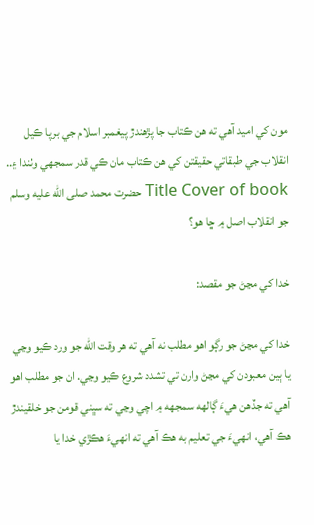مون کي اميد آهي ته هن ڪتاب جا پڙهندڙ پيغمبر اسلام جي برپا ڪيل انقلاب جي طبقاتي حقيقتن کي هن ڪتاب مان ڪي قدر سمجهي وٺندا ۽..
Title Cover of book حضرت محمد صلى الله عليه وسلم  جو انقلاب اصل ۾ ڇا هو؟

خدا کي مڃڻ جو مقصد:

خدا کي مڃڻ جو رڳو اهو مطلب نه آهي ته هر وقت الله جو ورد ڪيو وڃي يا ٻين معبودن کي مڃڻ وارن تي تشدد شروع ڪيو وڃي. ان جو مطلب اهو آهي ته جڏهن هيءَ ڳالهه سمجھه ۾ اچي وڃي ته سڀني قومن جو خلقيندڙ هڪ آهي، انهيءَ جي تعليم به هڪ آهي ته انهيءَ هڪڙي خدا يا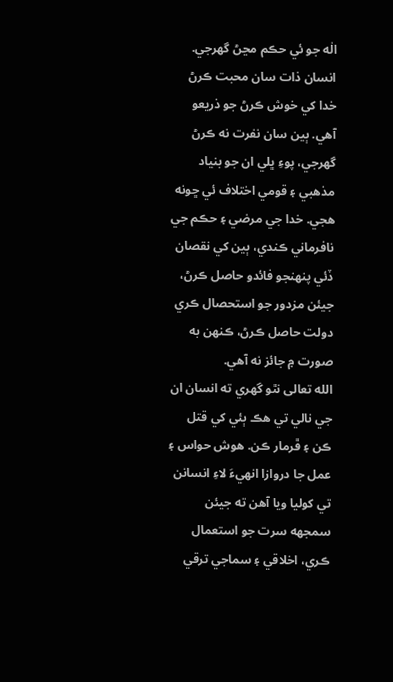الٰه جو ئي حڪم مڃڻ گھرجي. انسان ذات سان محبت ڪرڻ خدا کي خوش ڪرڻ جو ذريعو آهي. ٻين سان نفرت نه ڪرڻ گھرجي، پوءِ ڀلي ان جو بنياد مذهبي ۽ قومي اختلاف ئي ڇونه هجي. خدا جي مرضي ۽ حڪم جي نافرماني ڪندي، ٻين کي نقصان ڏئي پنهنجو فائدو حاصل ڪرڻ، جيئن مزدور جو استحصال ڪري دولت حاصل ڪرڻ، ڪنهن به صورت ۾ جائز نه آهي.
الله تعالى نٿو گھري ته انسان ان جي نالي تي هڪ ٻئي کي قتل ڪن ۽ ڦرمار ڪن. هوش حواس ۽ عمل جا دروازا انهيءَ لاءِ انسانن تي کوليا ويا آهن ته جيئن سمجهه سرت جو استعمال ڪري، اخلاقي ۽ سماجي ترقي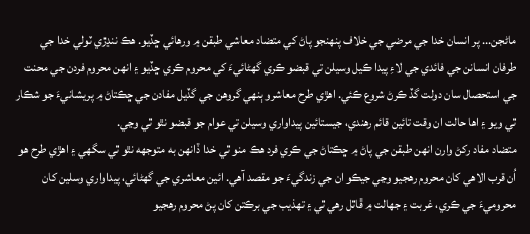ماڻجن... پر انسان خدا جي مرضي جي خلاف پنهنجو پاڻ کي متضاد معاشي طبقن ۾ ورهائي ڇڏيو. هڪ ننڍڙي ٽولي خدا جي طرفان انسانن جي فائدي جي لاءِ پيدا ڪيل وسيلن تي قبضو ڪري گھڻائيءَ کي محروم ڪري ڇڏيو ۽ انهن محروم فردن جي محنت جي استحصال سان دولت گڏ ڪرڻ شروع ڪئي. اهڙي طرح معاشرو ٻنهي گروهن جي گڏيل مفادن جي ڇڪتاڻ ۾ پريشانيءَ جو شڪار ٿي ويو ۽ اها حالت ان وقت تائين قائم رهندي، جيستائين پيداواري وسيلن تي عوام جو قبضو نٿو ٿي وڃي.
متضاد مفاد رکڻ وارن انهن طبقن جي پاڻ ۾ ڇڪتاڻ جي ڪري فرد هڪ منو ٿي خدا ڏانهن به متوجهه نٿو ٿي سگهي ۽ اهڙي طرح هو اُن قرب الاهي کان محروم رهجيو وڃي جيڪو ان جي زندگيءَ جو مقصد آهي. ائين معاشري جي گھڻائي، پيداواري وسلين کان محروميءَ جي ڪري، غربت ۽ جهالت ۾ ڦاٿل رهي ٿي ۽ تهذيب جي برڪتن کان پڻ محروم رهجيو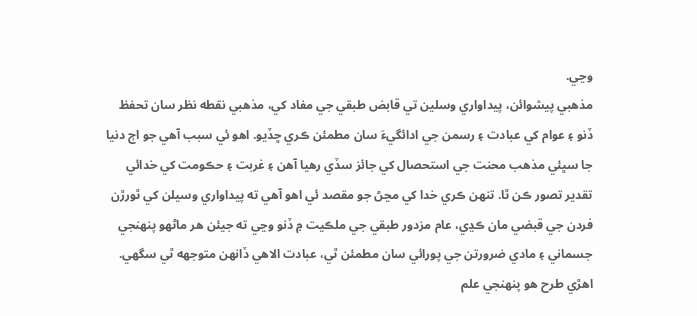وڃي.
مذهبي پيشوائن، پيداواري وسلين تي قابض طبقي جي مفاد کي، مذهبي نقطه نظر سان تحفظ ڏنو ۽ عوام کي عبادت ۽ رسمن جي ادائگيءَ سان مطمئن ڪري ڇڏيو. اهو ئي سبب آهي جو اڄ دنيا جا سڀئي مذهب محنت جي استحصال کي جائز سڏي رهيا آهن ۽ غربت ۽ حڪومت کي خدائي تقدير تصور ڪن ٿا. تنهن ڪري خدا کي مڃڻ جو مقصد ئي اهو آهي ته پيداواري وسيلن کي ٿورڙن فردن جي قبضي مان ڪڍي، عام مزدور طبقي جي ملڪيت ۾ ڏنو وڃي ته جيئن هر ماڻهو پنهنجي جسماني ۽ مادي ضرورتن جي پورائي سان مطمئن ٿي، عبادت الاهي ڏانهن متوجهه ٿي سگھي. اهڙي طرح هو پنهنجي علم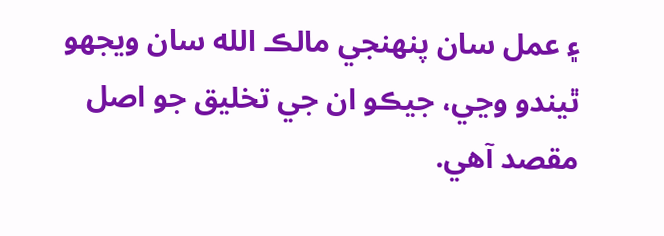۽ عمل سان پنهنجي مالڪ الله سان ويجھو ٿيندو وڃي، جيڪو ان جي تخليق جو اصل مقصد آهي.